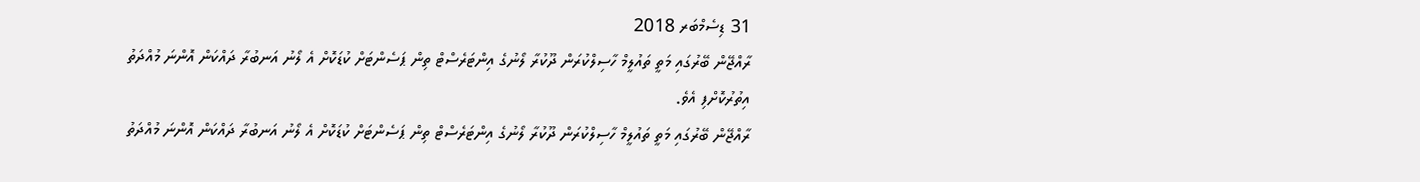31 ޑިސެމްބަރ 2018
ރާއްޖޭން ބޭރުގައި މަތީ ތައުލީމް ހާސިލްކުރަން ދޫކުރާ ލޯނުގެ އިންޓަރެސްޓް ތިން ޕަސެންޓަށް ކުޑަކޮށް އެ ލޯނު އަނބުރާ ދައްކަން އޮންނަ މުއްދަތު އިތުރުކޮށްފި އެވެ.
ރާއްޖޭން ބޭރުގައި މަތީ ތައުލީމް ހާސިލްކުރަން ދޫކުރާ ލޯނުގެ އިންޓަރެސްޓް ތިން ޕަސެންޓަށް ކުޑަކޮށް އެ ލޯނު އަނބުރާ ދައްކަން އޮންނަ މުއްދަތު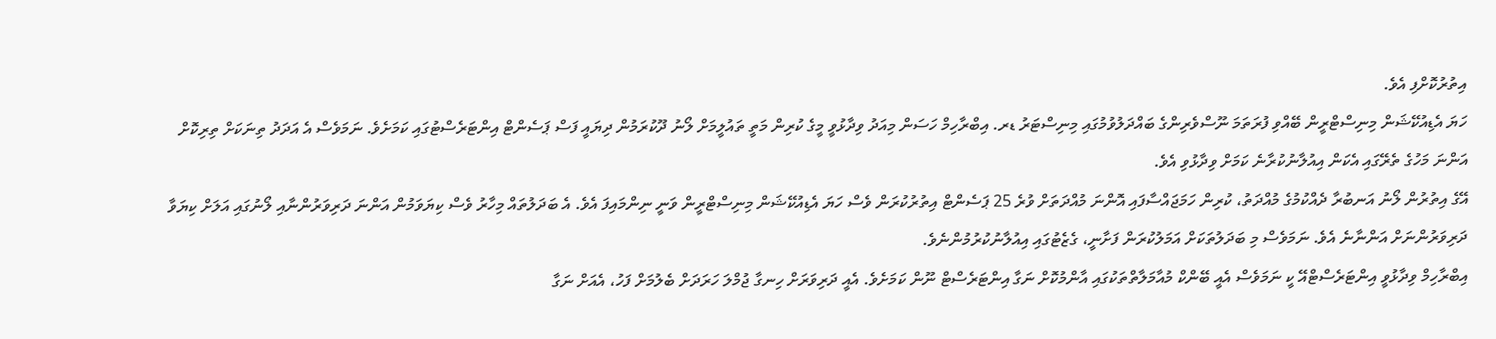އިތުރުކޮށްފި އެވެ.
ހަޔަ އެޑިއުކޭޝަން މިނިސްޓްރީން ބޭއްވި ފުރަތަމަ ނޫސްވެރިންގެ ބައްދަލުވުމުގައި މިނިސްޓަރު ޑރ. އިބްރާހިމް ހަސަން މިއަދު ވިދާޅުވީ މީގެ ކުރިން މަތީ ތައުލީމަށް ލޯނު ދޫކުރަމުން ދިޔައީ ފަސް ޕަސެންޓް އިންޓަރެސްޓުގައި ކަމަށެވެ. ނަމަވެސް އެ އަދަދު ތިނަކަށް ތިރިކޮށް އަންނަ މަހުގެ ތެރޭގައި އެކަން އިއުލާނުކުރާނެ ކަމަށް ވިދާޅުވި އެވެ.
އޭގެ އިތުރުން ލޯނު އަނބުރާ ދެއްކުމުގެ މުއްދަތު، ކުރިން ހަމަޖައްސާފައި އޮންނަ މުއްދަތަށް ވުރެ 25 ޕަސެންޓް އިތުރުކުރަން ވެސް ހަޔަ އެޑިއުކޭޝަން މިނިސްޓްރީން ވަނީ ނިންމައިފަ އެވެ. އެ ބަދަލުތައް މިހާރު ވެސް ކިޔަވަމުން އަންނަ ދަރިވަރުންނާއި ލޯނުގައި އަލަށް ކިޔަވާ ދަރިވަރުންނަށް އަންނާނެ އެވެ. ނަމަވެސް މި ބަދަލުތަކަށް އަމަލުކުރަން ފަށާނީ، ގެޒެޓުގައި އިއުލާނުކުރުމުންނެވެ.
އިބްރާހިމް ވިދާޅުވީ އިންޓަރެސްޓްއޭ ކީ ނަމަވެސް އެއީ ބޭންކް މުއާމަލާތްތަކުގައި އާންމުކޮށް ނަގާ އިންޓަރެސްޓް ނޫން ކަމަށެވެ. އެއީ ދަރިވަރަށް ހިނގާ ޖުމްލަ ހަރަދަށް ބެލުމަށް ފަހު، އެއަށް ނަގާ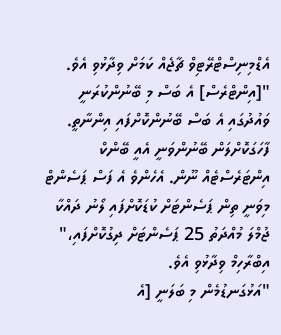އެޑްމިނިސްޓްރޭޓިވް ޗާޖެއް ކަމަށް ވިދާޅުވި އެވެ.
"[އިންޓްރެސް] އެ ބަސް މި ބޭނުންކުރަނީ ވައުދުގައި އެ ބަސް ބޭނުންކޮށްފައި އިންނާތީ. ފާހަގަކޮށްލަން ބޭނުންވަނީ އެއީ ބޭންކް އިންޓަރެސްޓެއް ނޫން. އެހެންވެ އެ ފަސް ޕަސެންޓް މިވަނީ ތިން ޕަސެންޓަށް ކުޑަކޮށްފައި ލޯނު ދައްކާ ޖުމްލަ މުއްދަތު 25 ޕަސެންޓަށް ދިގުކޮށްފައި،" އިބްރާހިމް ވިދާޅުވި އެވެ.
"އަޅުގަނޑުމެން މި ބަލަނީ [އެ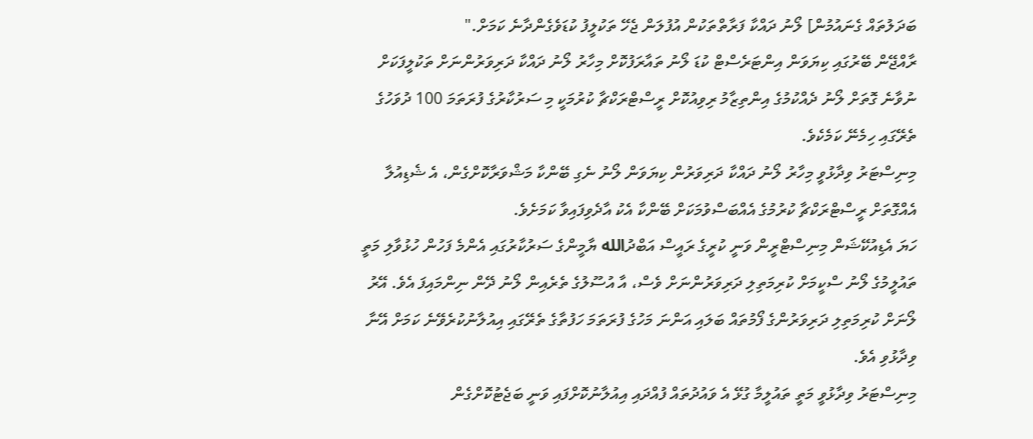ބަދަލުތައް ގެނައުމުން] ލޯނު ދައްކާ ފަރާތްތަކުން އުފުލަން ޖެހޭ ތަކުލީފު ކުޑަވެގެންދާނެ ކަމަށް."
ރާއްޖޭން ބޭރުގައި ކިޔަވަން އިންޓަރެސްޓް ކުޑަ ލޯނު ތައާރަފުކޮށް މިހާރު ލޯނު ދައްކާ ދަރިވަރުންނަށް ތަކުލީފަކަށް ނުވާނެ ގޮތަށް ލޯނު ދެއްކުމުގެ އިންތިޒާމު ރިވިއުކޮށް ރީސްޓްރަކްޗާ ކުރުމަކީ މި ސަރުކާރުގެ ފުރަތަމަ 100 ދުވަހުގެ ތެރޭގައި ހިމެނޭ ކަމެކެވެ.
މިނިސްޓަރު ވިދާޅުވީ މިހާރު ލޯނު ދައްކާ ދަރިވަރުން ކިޔަވަން ލޯނު ނެގި ބޭންކާ މަޝްވަރާކޮށްގެން، އެ ޝެޑިއުލާ އެއްގޮތަށް ރީސްޓްރަކްޗާ ކުރުމުގެ އެއްބަސްވުމަކަށް ބޭންކާ އެކު އާދެވިފައިވާ ކަމަށެވެ.
ހަޔަ އެޑިއުކޭޝަން މިނިސްޓްރީން ވަނީ ކުރީގެ ރައީސް އަބްދުالله ޔާމީންގެ ސަރުކާރުގައި އެންމެ ފަހުން ހުޅުވާލި މަތީ ތައުލީމުގެ ލޯނު ސްކީމަށް ކުރިމަތިލި ދަރިވަރުންނަށް ވެސް، އާ އުސޫލުގެ ތެރެއިން ލޯނު ދޭން ނިންމައިފަ އެވެ. އޭރު ލޯނަށް ކުރިމަތިލި ދަރިވަރުންގެ ފޯމުތައް ބަލައި އަންނަ މަހުގެ ފުރަތަމަ ހަފުތާގެ ތެރޭގައި އިއުލާނުކުރެވޭނެ ކަމަށް އޭނާ ވިދާޅުވި އެވެ.
މިނިސްޓަރު ވިދާޅުވީ މަތީ ތައުލީމާ ގުޅޭ އެ ވައުދުތައް ފުއްދައި އިއުލާނުކޮށްފައި ވަނީ ބަޖެޓުކޮށްގެން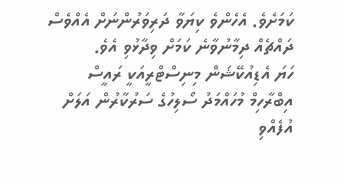ކަމަށެވެ. އެހެންވެ ކިޔަވާ ދަރިވަރުންނަށް އެއްވެސް ދައްޗެއް ދިމާނުވާނެ ކަމަށް ވިދާޅުވި އެވެ.
ހަޔަ އެޑިއުކޭޝަން މިނިސްޓްރީއަކީ ރައީސް އިބްރާހިމް މުހައްމަދު ސޯލިހުގެ ސަރުކާރުން އަލަށް އުފެއްވި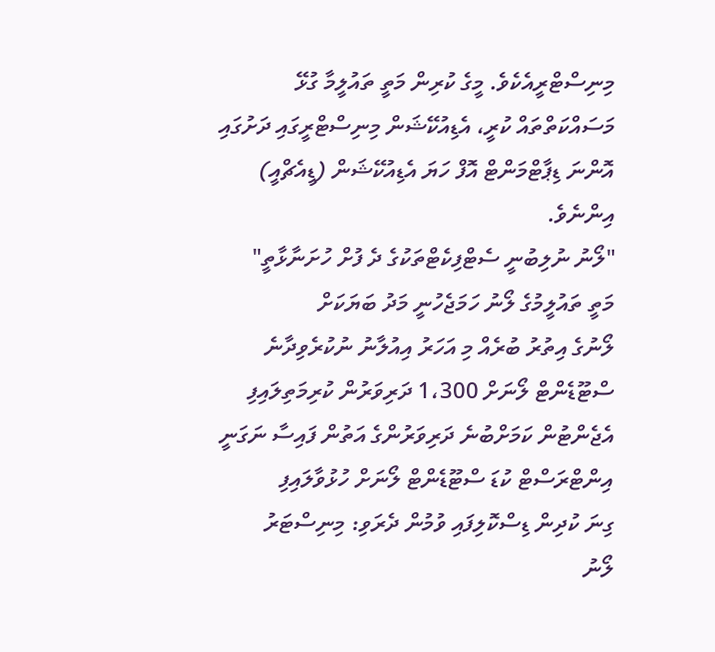މިނިސްޓްރީއެކެވެ. މީގެ ކުރިން މަތީ ތައުލީމާ ގުޅޭ މަސައްކަތްތައް ކުރީ، އެޑިއުކޭޝަން މިނިސްޓްރީގައި ދަށުގައި އޮންނަ ޑިޕާޓްމަންޓް އޮފް ހަޔަ އެޑިއުކޭޝަން (ޑީއެޗްއީ) އިންނެވެ.
"ލޯނު ނުލިބުނީ ސެޓްފިކެޓްތަކުގެ ދެ ފުށް ހުށަނާޅާތީ"
މަތީ ތައުލީމުގެ ލޯނު ހަމަޖެހުނީ މަދު ބަޔަކަށް
ލޯނުގެ އިތުރު ބުރެއް މި އަހަރު އިއުލާނު ނުކުރެވިދާނެ
ސްޓޫޑެންޓް ލޯނަށް 1،300 ދަރިވަރުން ކުރިމަތިލައިފި
އެޖެންޓުން ކަމަށްބުނެ ދަރިވަރުންގެ އަތުން ފައިސާ ނަގަނީ
އިންޓްރަސްޓް ކުޑަ ސްޓޫޑެންޓް ލޯނަށް ހުޅުވާލައިފި
ގިނަ ކުދިން ޑިސްކޮލިފައި ވުމުން ދެރަވި: މިނިސްޓަރު
ލޯނު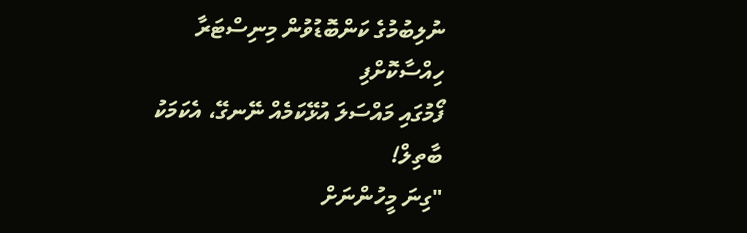ނުލިބުމުގެ ކަންބޮޑުވުން މިނިސްޓަރާ ހިއްސާކޮށްފި
ފޯމުގައި މައްސަލަ އުޅޭކަމެއް ނޭނގޭ، އެކަމަކު ބާތިލް!
"ގިނަ މީހުންނަށް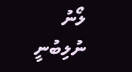ލޯނު ނުލިބުނީ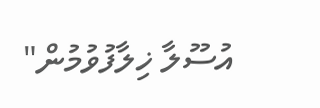އުސޫލާ ޚިލާފުވުމުން"